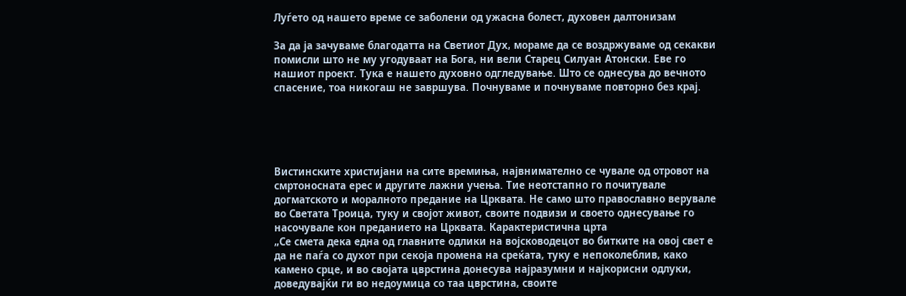Луѓето од нашето време се заболени од ужасна болест, духовен далтонизам

За да ја зачуваме благодатта на Светиот Дух, мораме да се воздржуваме од секакви помисли што не му угодуваат на Бога, ни вели Старец Силуан Атонски. Еве го нашиот проект. Тука е нашето духовно одгледување. Што се однесува до вечното спасение, тоа никогаш не завршува. Почнуваме и почнуваме повторно без крај.





Вистинските христијани на сите времиња, највнимателно се чувале од отровот на смртоносната ерес и другите лажни учења. Тие неотстапно го почитувале догматското и моралното предание на Црквата. Не само што православно верувале во Светата Троица, туку и својот живот, своите подвизи и своето однесување го насочувале кон преданието на Црквата. Карактеристична црта
„Се смета дека една од главните одлики на војсководецот во битките на овој свет е да не паѓа со духот при секоја промена на среќата, туку е непоколеблив, како камено срце, и во својата цврстина донесува најразумни и најкорисни одлуки, доведувајќи ги во недоумица со таа цврстина, своите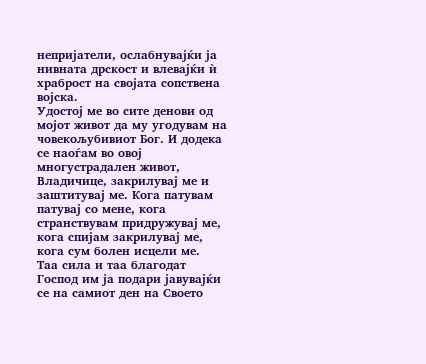непријатели, ослабнувајќи ја нивната дрскост и влевајќи ѝ храброст на својата сопствена војска.
Удостој ме во сите денови од мојот живот да му угодувам на човекољубивиот Бог. И додека се наоѓам во овој многустрадален живот, Владичице, закрилувај ме и заштитувај ме. Кога патувам патувај со мене, кога странствувам придружувај ме, кога спијам закрилувај ме, кога сум болен исцели ме.
Таа сила и таа благодат Господ им ја подари јавувајќи се на самиот ден на Своето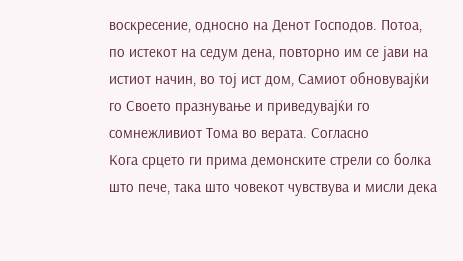воскресение, односно на Денот Господов. Потоа, по истекот на седум дена, повторно им се јави на истиот начин, во тој ист дом, Самиот обновувајќи го Своето празнување и приведувајќи го сомнежливиот Тома во верата. Согласно
Кога срцето ги прима демонските стрели со болка што пече, така што човекот чувствува и мисли дека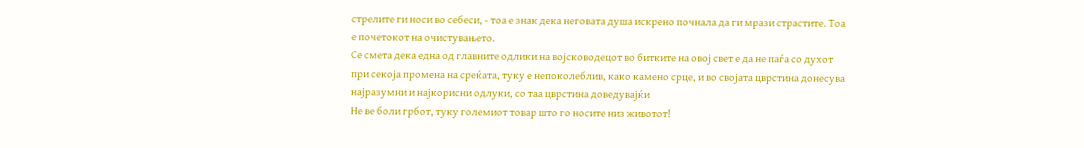стрелите ги носи во себеси, - тоа е знак дека неговата душа искрено почнала да ги мрази страстите. Тоа е почетокот на очистувањето.
Се смета дека една од главните одлики на војсководецот во битките на овој свет е да не паѓа со духот при секоја промена на среќата, туку е непоколеблив, како камено срце, и во својата цврстина донесува најразумни и најкорисни одлуки, со таа цврстина доведувајќи
Не ве боли грбот, туку големиот товар што го носите низ животот!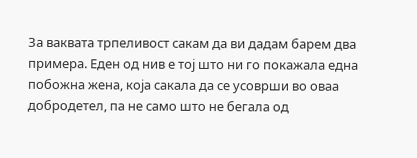За ваквата трпеливост сакам да ви дадам барем два примера. Еден од нив е тој што ни го покажала една побожна жена, која сакала да се усоврши во оваа добродетел, па не само што не бегала од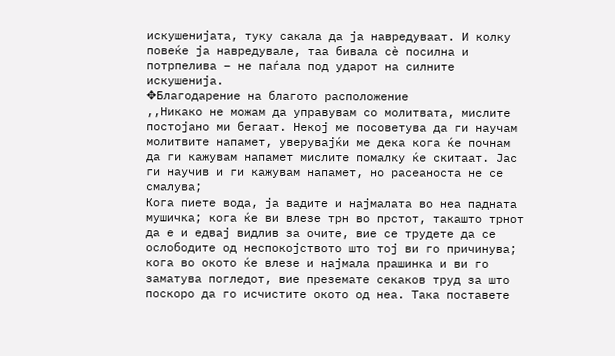искушенијата, туку сакала да ја навредуваат. И колку повеќе ја навредувале, таа бивала сѐ посилна и потрпелива – не паѓала под ударот на силните искушенија.
✥Благодарение на благото расположение
,,Никако не можам да управувам со молитвата, мислите постојано ми бегаат. Некој ме посоветува да ги научам молитвите напамет, уверувајќи ме дека кога ќе почнам да ги кажувам напамет мислите помалку ќе скитаат. Јас ги научив и ги кажувам напамет, но расеаноста не се смалува;
Кога пиете вода, ја вадите и најмалата во неа падната мушичка; кога ќе ви влезе трн во прстот, такашто трнот да е и едвај видлив за очите, вие се трудете да се ослободите од неспокојството што тој ви го причинува; кога во окото ќе влезе и најмала прашинка и ви го заматува погледот, вие преземате секаков труд за што поскоро да го исчистите окото од неа. Така поставете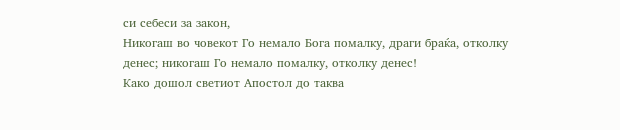си себеси за закон,
Никогаш во човекот Го немало Бога помалку, драги браќа, отколку денес; никогаш Го немало помалку, отколку денес!
Како дошол светиот Апостол до таква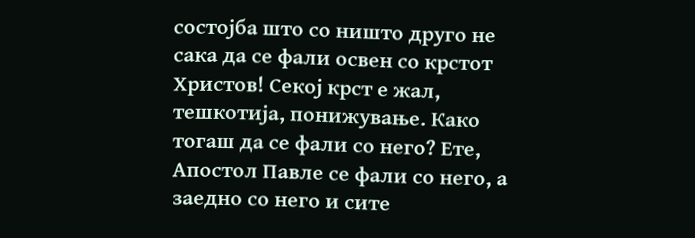состојба што со ништо друго не сака да се фали освен со крстот Христов! Секој крст е жал, тешкотија, понижување. Како тогаш да се фали со него? Ете, Апостол Павле се фали со него, а заедно со него и сите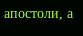апостоли, а